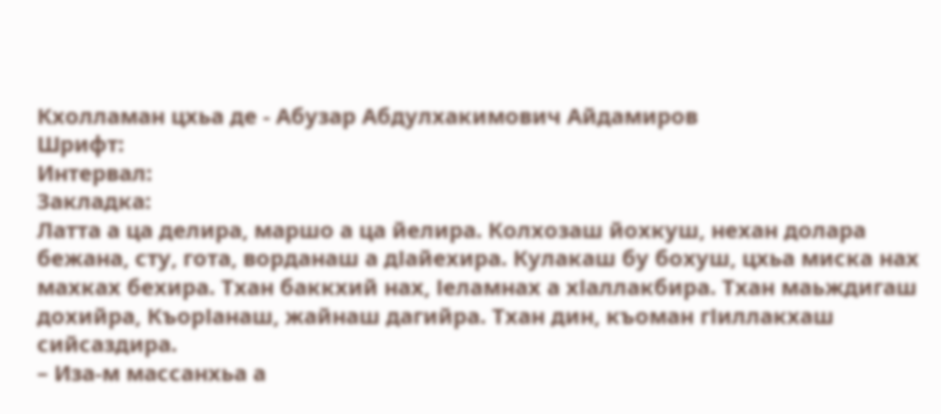Кхолламан цхьа де - Абузар Абдулхакимович Айдамиров
Шрифт:
Интервал:
Закладка:
Латта а ца делира, маршо а ца йелира. Колхозаш йохкуш, нехан долара бежана, сту, гота, ворданаш а дІайехира. Кулакаш бу бохуш, цхьа миска нах махках бехира. Тхан баккхий нах, Іеламнах а хІаллакбира. Тхан маьждигаш дохийра, КъорІанаш, жайнаш дагийра. Тхан дин, къоман гІиллакхаш сийсаздира.
– Иза-м массанхьа а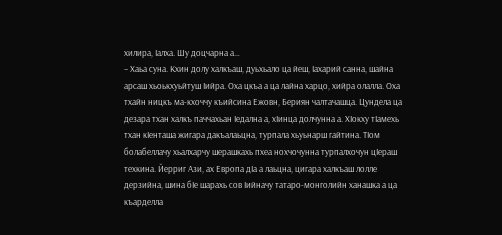хилира, Іалха. Шу доцчарна а…
– Хаьа суна. Кхин долу халкъаш, дуьхьало ца йеш, Іахарий санна, шайна арсаш хьоькхуьйтуш Іийра. Оха цкъа а ца лайна харцо, хийра олалла. Оха тхайн ницкъ ма-кхоччу къийсина Ежовн, Бериян чалтачашца. Цундела ца дезара тхан халкъ паччахьан Іедална а, хІинца долчунна а. ХІокху тІамехь тхан кІенташа жигара дакъалаьцна, турпала хьуьнарш гайтина. ТІом болабеллачу хьалхарчу шерашкахь пхеа нохчочунна турпалхочун цІераш техкина. Йерриг Ази, ах Европа дІа а лаьцна, цигара халкъаш лолле дерзийна, шина бІе шарахь сов Іийначу татаро-монголийн ханашка а ца къарделла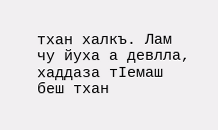тхан халкъ. Лам чу йуха а девлла, хаддаза тІемаш беш тхан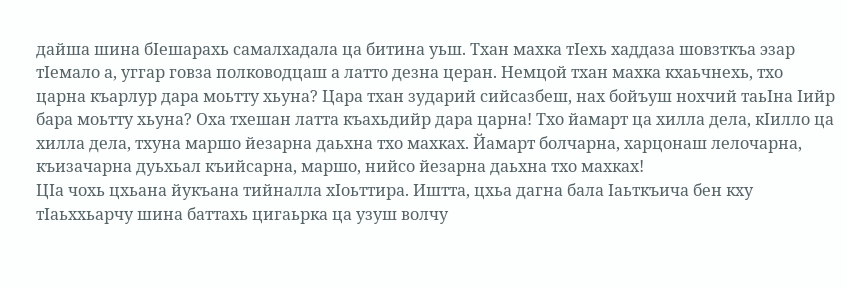дайша шина бІешарахь самалхадала ца битина уьш. Тхан махка тІехь хаддаза шовзткъа эзар тІемало а, уггар говза полководцаш а латто дезна церан. Немцой тхан махка кхаьчнехь, тхо царна къарлур дара моьтту хьуна? Цара тхан зударий сийсазбеш, нах бойъуш нохчий таьІна Іийр бара моьтту хьуна? Оха тхешан латта къахьдийр дара царна! Тхо йамарт ца хилла дела, кІилло ца хилла дела, тхуна маршо йезарна даьхна тхо махках. Йамарт болчарна, харцонаш лелочарна, къизачарна дуьхьал къийсарна, маршо, нийсо йезарна даьхна тхо махках!
ЦІа чохь цхьана йукъана тийналла хІоьттира. Иштта, цхьа дагна бала Іаьткъича бен кху тІаьххьарчу шина баттахь цигаьрка ца узуш волчу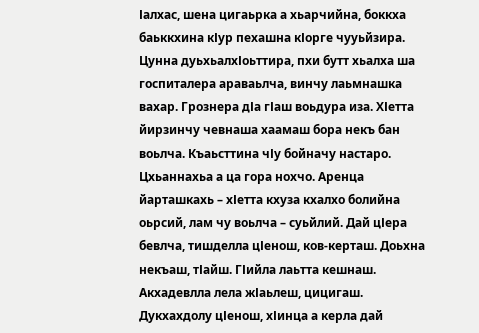Іалхас, шена цигаьрка а хьарчийна, боккха баьккхина кІур пехашна кІорге чууьйзира. Цунна дуьхьалхІоьттира, пхи бутт хьалха ша госпиталера араваьлча, винчу лаьмнашка вахар. Грознера дІа гІаш воьдура иза. ХІетта йирзинчу чевнаша хаамаш бора некъ бан воьлча. Къаьсттина чІу бойначу настаро. Цхьаннахьа а ца гора нохчо. Аренца йарташкахь – хІетта кхуза кхалхо болийна оьрсий, лам чу воьлча – суьйлий. Дай цІера бевлча, тишделла цІенош, ков-керташ. Доьхна некъаш, тІайш. ГІийла лаьтта кешнаш. Акхадевлла лела жІаьлеш, цицигаш. Дукхахдолу цІенош, хІинца а керла дай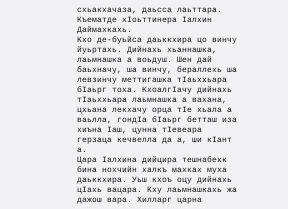схьакхачаза, даьсса лаьттара.
Къематде хІоьттинера Іалхин Даймахкахь.
Кхо де-буьйса даьккхира цо винчу йуьртахь. Дийнахь хьаннашка, лаьмнашка а воьдуш. Шен дай баьхначу, ша винчу, бераллехь ша левзинчу меттигашка тІаьххьара бІаьрг тоха. КхоалгІачу дийнахь тІаьххьара лаьмнашка а вахана, цхьана лекхачу орца тІе хьала а ваьлла, гондІа бІаьрг бетташ иза хиъна Іаш, цунна тІевеара герзаца кечвелла да а, ши кІант а.
Цара Іалхина дийцира тешнабехк бина нохчийн халкъ махках муха даьккхира. Уьш кхоъ оцу дийнахь цІахь вацара. Кху лаьмнашкахь жа дажош вара. Хилларг царна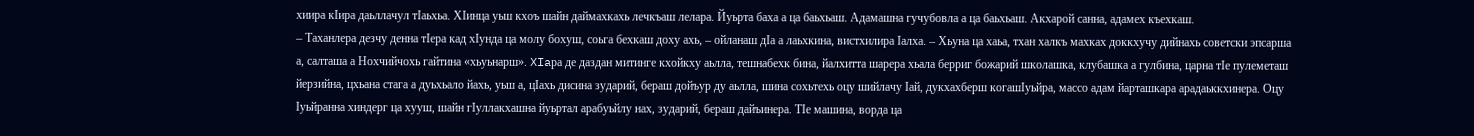хиира кІира даьллачул тІаьхьа. ХІинца уьш кхоъ шайн даймахкахь лечкъаш лелара. Йуьрта баха а ца баьхьаш. Адамашна гучубовла а ца баьхьаш. Акхарой санна, адамех къехкаш.
– Таханлера дезчу денна тІера кад хІунда ца молу бохуш, соьга бехкаш доху ахь, – ойланаш дІа а лаьхкина, вистхилира Іалха. – Хьуна ца хаьа, тхан халкъ махках доккхучу дийнахь советски эпсарша а, салташа а Нохчийчохь гайтина «хьуьнарш». XIaра де даздан митинге кхойкху аьлла, тешнабехк бина, йалхитта шарера хьала берриг божарий школашка, клубашка а гулбина, царна тІе пулеметаш йерзийна, цхьана стага а дуьхьало йахь, уьш а, цІахь дисина зударий, бераш дойъур ду аьлла, шина сохьтехь оцу шийлачу Іай, дукхахберш когашІуьйра, массо адам йарташкара арадаьккхинера. Оцу Іуьйранна хиндерг ца хууш, шайн гІуллакхашна йуьртал арабуьйлу нах, зударий, бераш дайъинера. ТІе машина, ворда ца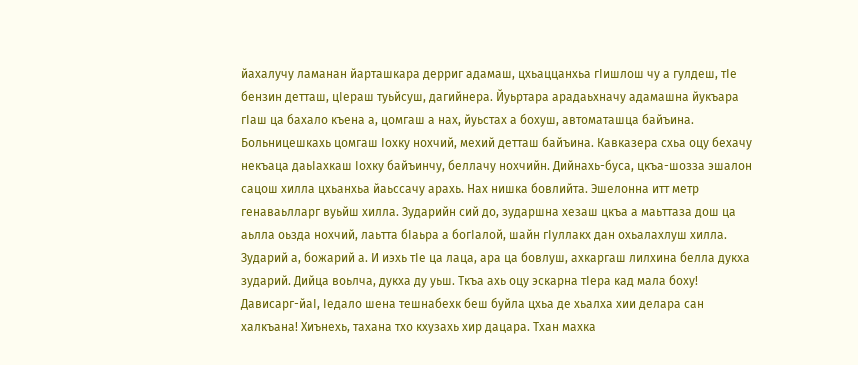йахалучу ламанан йарташкара дерриг адамаш, цхьаццанхьа гІишлош чу а гулдеш, тІе бензин детташ, цІераш туьйсуш, дагийнера. Йуьртара арадаьхначу адамашна йукъара гІаш ца бахало къена а, цомгаш а нах, йуьстах а бохуш, автоматашца байъина. Больницешкахь цомгаш Іохку нохчий, мехий детташ байъина. Кавказера схьа оцу бехачу некъаца даьІахкаш Іохку байъинчу, беллачу нохчийн. Дийнахь-буса, цкъа-шозза эшалон сацош хилла цхьанхьа йаьссачу арахь. Нах нишка бовлийта. Эшелонна итт метр генаваьлларг вуьйш хилла. Зударийн сий до, зударшна хезаш цкъа а маьттаза дош ца аьлла оьзда нохчий, лаьтта бІаьра а богІалой, шайн гІуллакх дан охьалахлуш хилла. Зударий а, божарий а. И иэхь тІе ца лаца, ара ца бовлуш, ахкаргаш лилхина белла дукха зударий. Дийца воьлча, дукха ду уьш. Ткъа ахь оцу эскарна тІера кад мала боху! Дависарг-йаІ, Іедало шена тешнабехк беш буйла цхьа де хьалха хии делара сан халкъана! Хиънехь, тахана тхо кхузахь хир дацара. Тхан махка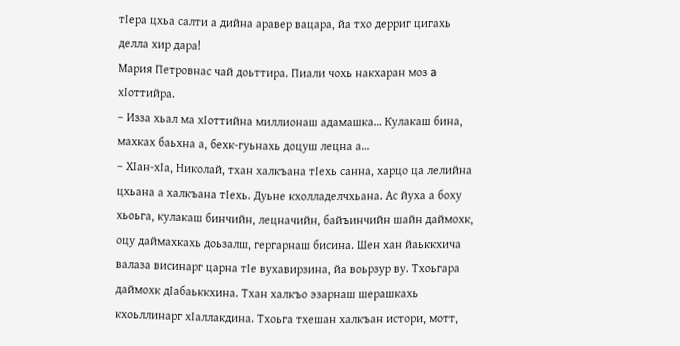тІера цхьа салти а дийна аравер вацара, йа тхо дерриг цигахь делла хир дара!
Мария Петровнас чай доьттира. Пиали чохь накхаран моз a хІоттийра.
– Изза хьал ма хІоттийна миллионаш адамашка… Кулакаш бина, махках баьхна а, бехк-гуьнахь доцуш лецна а…
– ХІан-хІа, Николай, тхан халкъана тІехь санна, харцо ца лелийна цхьана а халкъана тІехь. Дуьне кхолладелчхьана. Ас йуха а боху хьоьга, кулакаш бинчийн, лецначийн, байъинчийн шайн даймохк, оцу даймахкахь доьзалш, гергарнаш бисина. Шен хан йаьккхича валаза висинарг царна тІе вухавирзина, йа воьрзур ву. Тхоьгара даймохк дІабаьккхина. Тхан халкъо эзарнаш шерашкахь кхоьллинарг хІаллакдина. Тхоьга тхешан халкъан истори, мотт,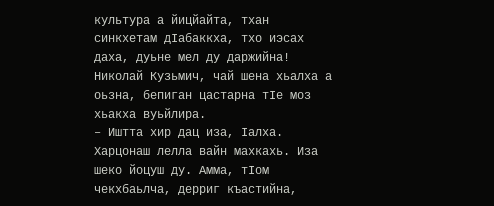культура а йицйайта, тхан синкхетам дІабаккха, тхо иэсах даха, дуьне мел ду даржийна!
Николай Кузьмич, чай шена хьалха а оьзна, бепиган цастарна тІе моз хьакха вуьйлира.
– Иштта хир дац иза, Іалха. Харцонаш лелла вайн махкахь. Иза шеко йоцуш ду. Амма, тІом чекхбаьлча, дерриг къастийна,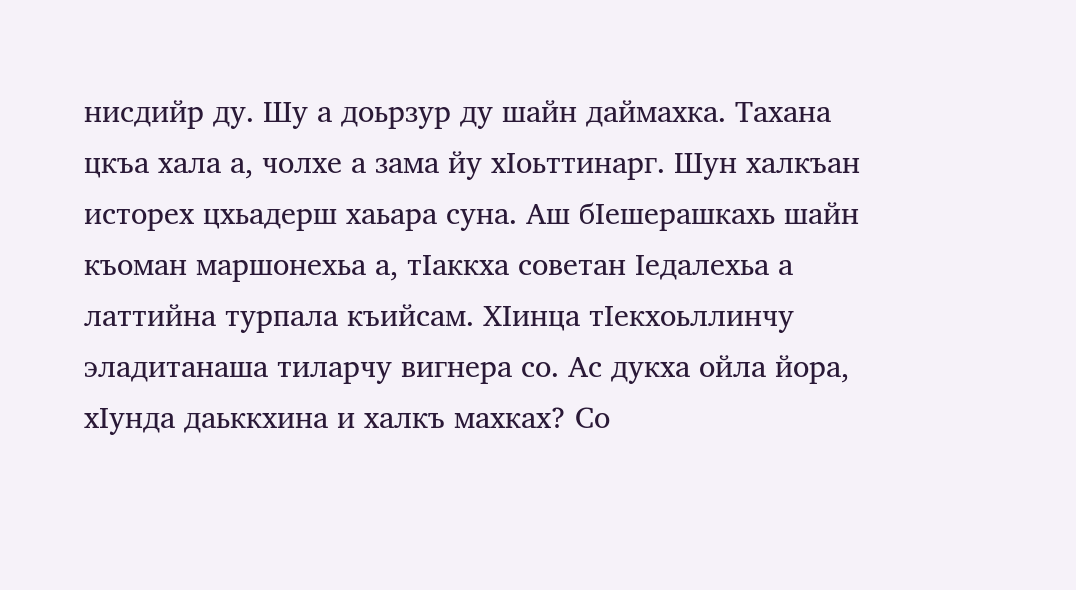нисдийр ду. Шу а доьрзур ду шайн даймахка. Тахана цкъа хала а, чолхе а зама йу хІоьттинарг. Шун халкъан исторех цхьадерш хаьара суна. Аш бІешерашкахь шайн къоман маршонехьа а, тІаккха советан Іедалехьа а латтийна турпала къийсам. ХІинца тІекхоьллинчу эладитанаша тиларчу вигнера со. Ас дукха ойла йора, хІунда даьккхина и халкъ махках? Со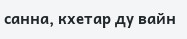санна, кхетар ду вайн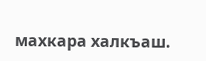махкара халкъаш.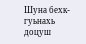Шуна бехк-гуьнахь доцуш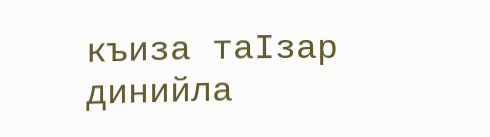къиза таІзар динийла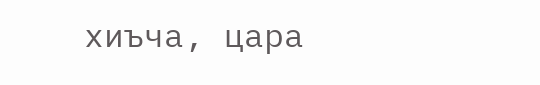хиъча, цара